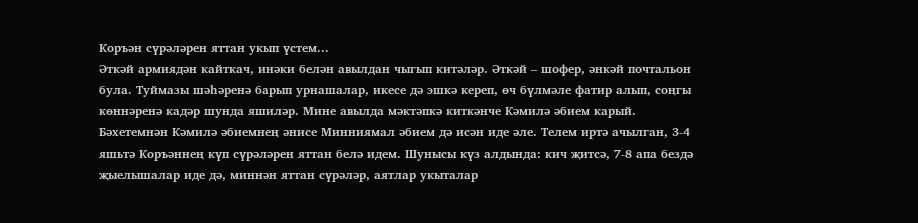Коръән сүрәләрен яттан укып үстем...
Әткәй армиядән кайткач, инәки белән авылдан чыгып китәләр. Әткәй – шофер, әнкәй почтальон була. Туймазы шәһәренә барып урнашалар, икесе дә эшкә кереп, өч бүлмәле фатир алып, соңгы көннәренә кадәр шунда яшиләр. Мине авылда мәктәпкә киткәнче Кәмилә әбием карый. Бәхетемнән Кәмилә әбиемнең әнисе Минниямал әбием дә исән иде әле. Телем иртә ачылган, 3-4 яшьтә Коръәннең күп сүрәләрен яттан белә идем. Шунысы күз алдында: кич җитсә, 7-8 апа бездә җыелышалар иде дә, миннән яттан сүрәләр, аятлар укыталар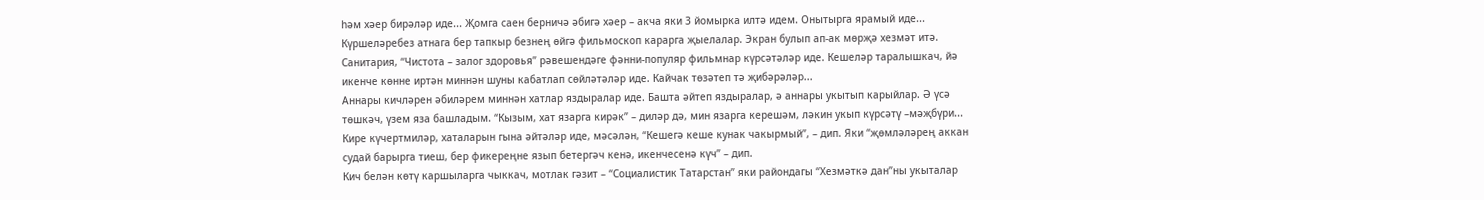һәм хәер бирәләр иде... Җомга саен берничә әбигә хәер – акча яки 3 йомырка илтә идем. Онытырга ярамый иде...
Күршеләребез атнага бер тапкыр безнең өйгә фильмоскоп карарга җыелалар. Экран булып ап-ак мөрҗә хезмәт итә. Санитария, “Чистота – залог здоровья” рәвешендәге фәнни-популяр фильмнар күрсәтәләр иде. Кешеләр таралышкач, йә икенче көнне иртән миннән шуны кабатлап сөйләтәләр иде. Кайчак төзәтеп тә җибәрәләр...
Аннары кичләрен әбиләрем миннән хатлар яздыралар иде. Башта әйтеп яздыралар, ә аннары укытып карыйлар. Ә үсә төшкәч, үзем яза башладым. “Кызым, хат язарга кирәк” – диләр дә, мин язарга керешәм, ләкин укып күрсәтү –мәҗбүри... Кире күчертмиләр, хаталарын гына әйтәләр иде, мәсәлән, “Кешегә кеше кунак чакырмый”, – дип. Яки “җөмләләрең аккан судай барырга тиеш, бер фикереңне язып бетергәч кенә, икенчесенә күч” – дип.
Кич белән көтү каршыларга чыккач, мотлак гәзит – “Социалистик Татарстан” яки райондагы “Хезмәткә дан”ны укыталар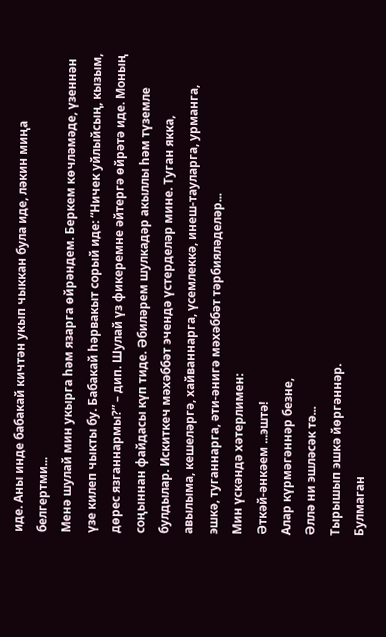иде. Аны инде бабакай кичтән укып чыккан була иде, ләкин миңа белгертми...
Менә шулай мин укырга һәм язарга өйрәндем. Беркем көчләмәде, үзеннән үзе килеп чыкты бу. Бабакай һәрвакыт сорый иде: “Ничек уйлыйсың, кызым, дөрес язганнармы?” – дип. Шулай үз фикеремне әйтергә өйрәтә иде. Моның соңыннан файдасы күп тиде. Әбиләрем шулкадәр акыллы һәм түземле булдылар. Искиткеч мәхәббәт эчендә үстерделәр мине. Туган якка, авылыма, кешеләргә, хайваннарга, үсемлеккә, инеш-тауларга, урманга, эшкә, туганнарга, әти-әнигә мәхәббәт тәрбияләделәр...
Мин үскәндә хәтерлимен:
Әткәй-әнкәем ...эштә!
Алар күрмәгәннәр безне,
Әллә ни эшләсәк тә...
Тырышып эшкә йөргәннәр.
Булмаган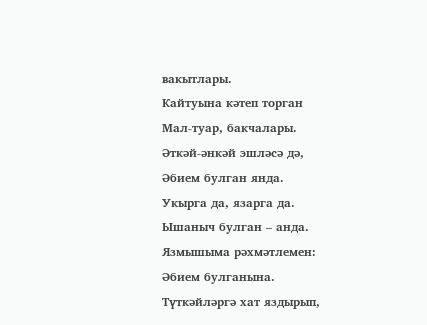вакытлары.
Кайтуына кәтеп торган
Мал-туар, бакчалары.
Әткәй-әнкәй эшләсә дә,
Әбием булган янда.
Укырга да, язарга да.
Ышаныч булган – анда.
Язмышыма рәхмәтлемен:
Әбием булганына.
Түткәйләргә хат яздырып,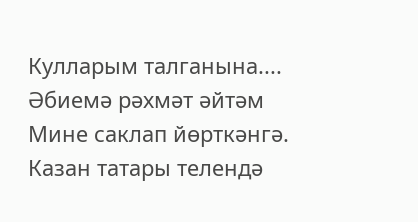Кулларым талганына....
Әбиемә рәхмәт әйтәм
Мине саклап йөрткәнгә.
Казан татары телендә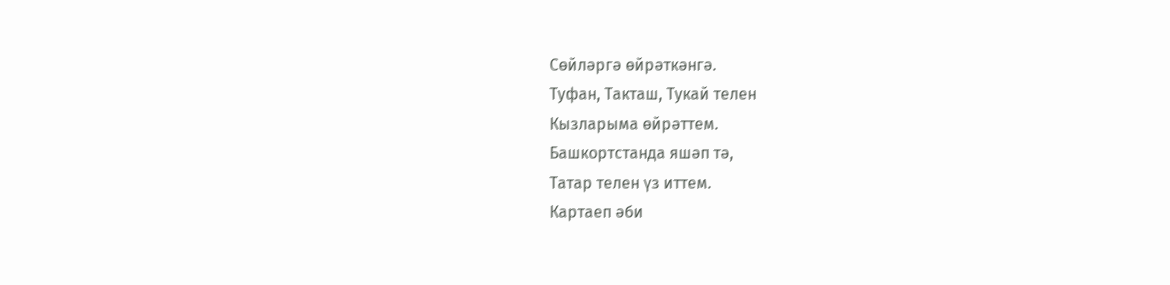Сөйләргә өйрәткәнгә.
Туфан, Такташ, Тукай телен
Кызларыма өйрәттем.
Башкортстанда яшәп тә,
Татар телен үз иттем.
Картаеп әби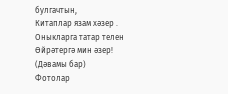булгачтын,
Китаплар язам хәзер .
Оныкларга татар телен
Өйрәтергә мин әзер!
(Дәвамы бар)
Фотолар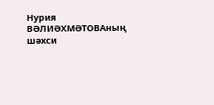Нурия ВӘЛИӘХМӘТОВАның шәхси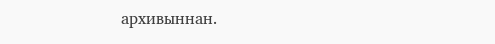архивыннан.